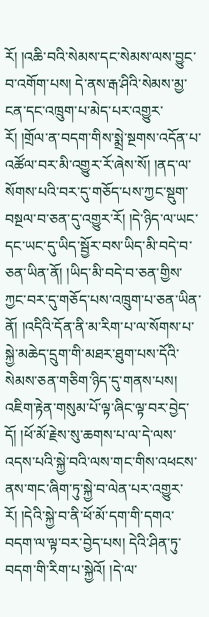རོ། །འཆི་བའི་སེམས་དང་སེམས་ལས་བྱུང་བ་འགོག་པས། དེ་ནས་རྒ་ཤིའི་སེམས་མྱ་ངན་དང་འཁྲུག་པ་མེད་པར་འགྱུར་རོ། །གྲོལ་ན་བདག་གིས་སྨྲེ་སྔགས་འདོན་པ་འཚོལ་བར་མི་འགྱུར་རོ་ཞེས་སོ། །ནད་ལ་སོགས་པའི་བར་དུ་གཅོད་པས་ཀྱང་སྡུག་བསྔལ་བ་ཅན་དུ་འགྱུར་རོ། །དེ་ཉིད་ལ་ཡང་དང་ཡང་དུ་ཡིད་སྦྱོར་བས་ཡིད་མི་བདེ་བ་ཅན་ཡིན་ནོ། །ཡིད་མི་བདེ་བ་ཅན་གྱིས་ཀྱང་བར་དུ་གཅོད་པས་འཁྲུག་པ་ཅན་ཡིན་ནོ། །འདིའི་དོན་ནི་མ་རིག་པ་ལ་སོགས་པ་སྐྱེ་མཆེད་དྲུག་གི་མཐར་ཐུག་པས་དོའི་སེམས་ཅན་གཅིག་ཉིད་དུ་གནས་པས། འཇིག་རྟེན་གསུམ་པོ་ལྟ་ཞིང་ལྟ་བར་བྱེད་དོ། །ཕོ་མོ་རྗེས་སུ་ཆགས་པ་ལ་དེ་ལས་འདས་པའི་སྐྱེ་བའི་ལས་གང་གིས་འཕངས་ནས་གང་ཞིག་ཏུ་སྐྱེ་བ་ལེན་པར་འགྱུར་རོ། །དེའི་སྐྱེ་བ་ནི་ཕོ་མོ་དག་གི་དགའ་བདག་ལ་ལྟ་བར་བྱེད་པས། དེའི་ཤིན་ཏུ་བདག་གི་རིག་པ་སྐྱེའོ། །དེ་ལ་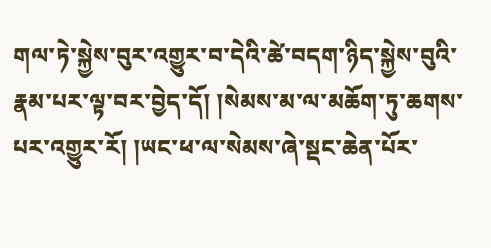གལ་ཏེ་སྐྱེས་བུར་འགྱུར་བ་དེའི་ཚེ་བདག་ཉིད་སྐྱེས་བུའི་རྣམ་པར་ལྟ་བར་བྱེད་དོ། །སེམས་མ་ལ་མཆོག་ཏུ་ཆགས་པར་འགྱུར་རོ། །ཡང་ཕ་ལ་སེམས་ཞེ་སྡང་ཆེན་པོར་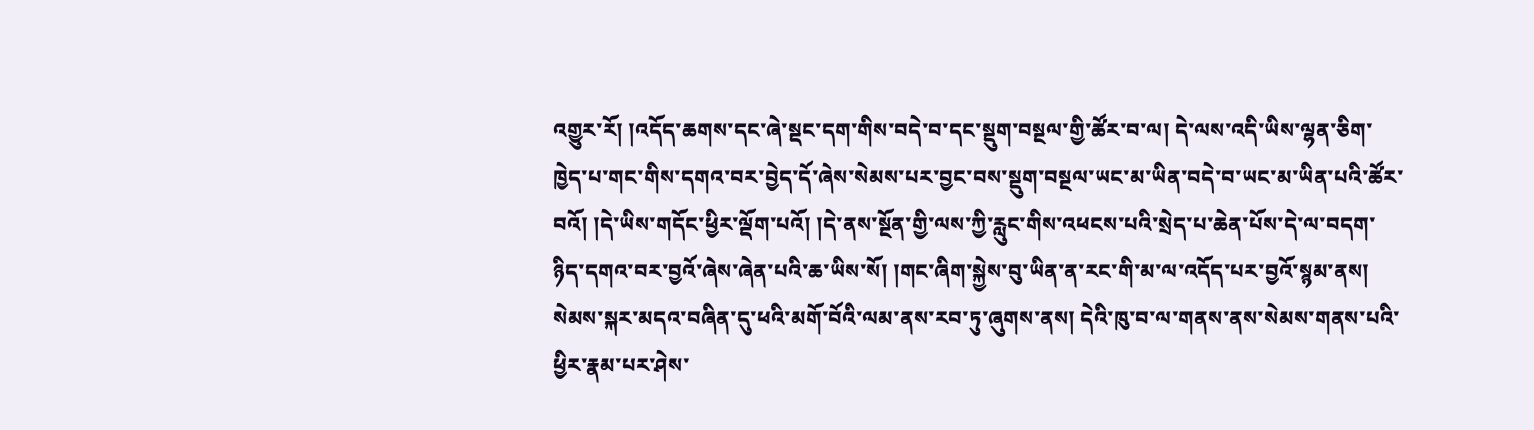འགྱུར་རོ། །འདོད་ཆགས་དང་ཞེ་སྡང་དག་གིས་བདེ་བ་དང་སྡུག་བསྔལ་གྱི་ཚོར་བ་ལ། དེ་ལས་འདི་ཡིས་ལྷན་ཅིག་ཁྱེད་པ་གང་གིས་དགའ་བར་བྱེད་དོ་ཞེས་སེམས་པར་བྱང་བས་སྡུག་བསྔལ་ཡང་མ་ཡིན་བདེ་བ་ཡང་མ་ཡིན་པའི་ཚོར་བའོ། །དེ་ཡིས་གདོང་ཕྱིར་ལྡོག་པའོ། །དེ་ནས་སྔོན་གྱི་ལས་ཀྱི་རླུང་གིས་འཕངས་པའི་སྲེད་པ་ཆེན་པོས་དེ་ལ་བདག་ཉིད་དགའ་བར་བྱའོ་ཞེས་ཞེན་པའི་ཆ་ཡིས་སོ། །གང་ཞིག་སྐྱེས་བུ་ཡིན་ན་རང་གི་མ་ལ་འདོད་པར་བྱའོ་སྙམ་ནས། སེམས་སྐར་མདའ་བཞིན་དུ་ཕའི་མགོ་བོའི་ལམ་ནས་རབ་ཏུ་ཞུགས་ནས། དེའི་ཁུ་བ་ལ་གནས་ནས་སེམས་གནས་པའི་ཕྱིར་རྣམ་པར་ཤེས་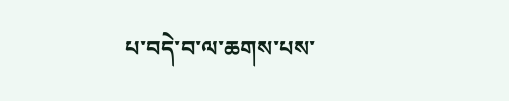པ་བདེ་བ་ལ་ཆགས་པས་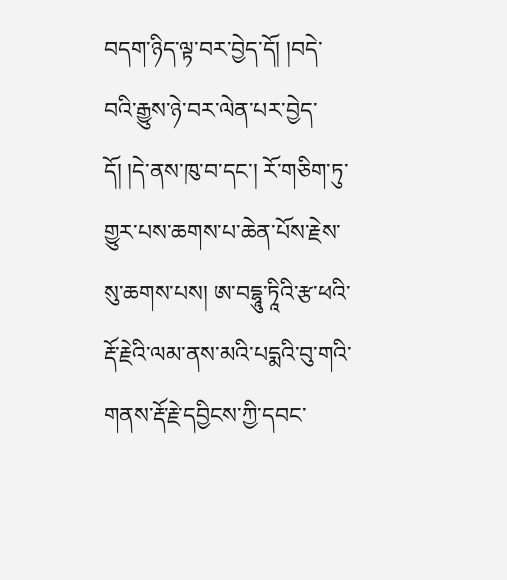བདག་ཉིད་ལྟ་བར་བྱེད་དོ། །བདེ་བའི་རྒྱུས་ཉེ་བར་ལེན་པར་བྱེད་དོ། །དེ་ནས་ཁུ་བ་དང་། རོ་གཅིག་ཏུ་གྱུར་པས་ཆགས་པ་ཆེན་པོས་རྗེས་སུ་ཆགས་པས། ཨ་བདྷཱུ་ཏཱིའི་རྩ་ཕའི་རྡོ་རྗེའི་ལམ་ནས་མའི་པདྨའི་བུ་གའི་གནས་རྡོ་རྗེ་དབྱིངས་ཀྱི་དབང་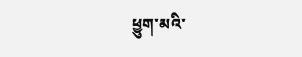ཕྱུག་མའི་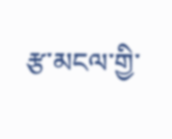རྩ་མངལ་གྱི་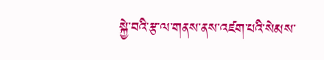སྐྱེ་བའི་རྩ་ལ་གནས་ནས་འཛག་པའི་སེམས་